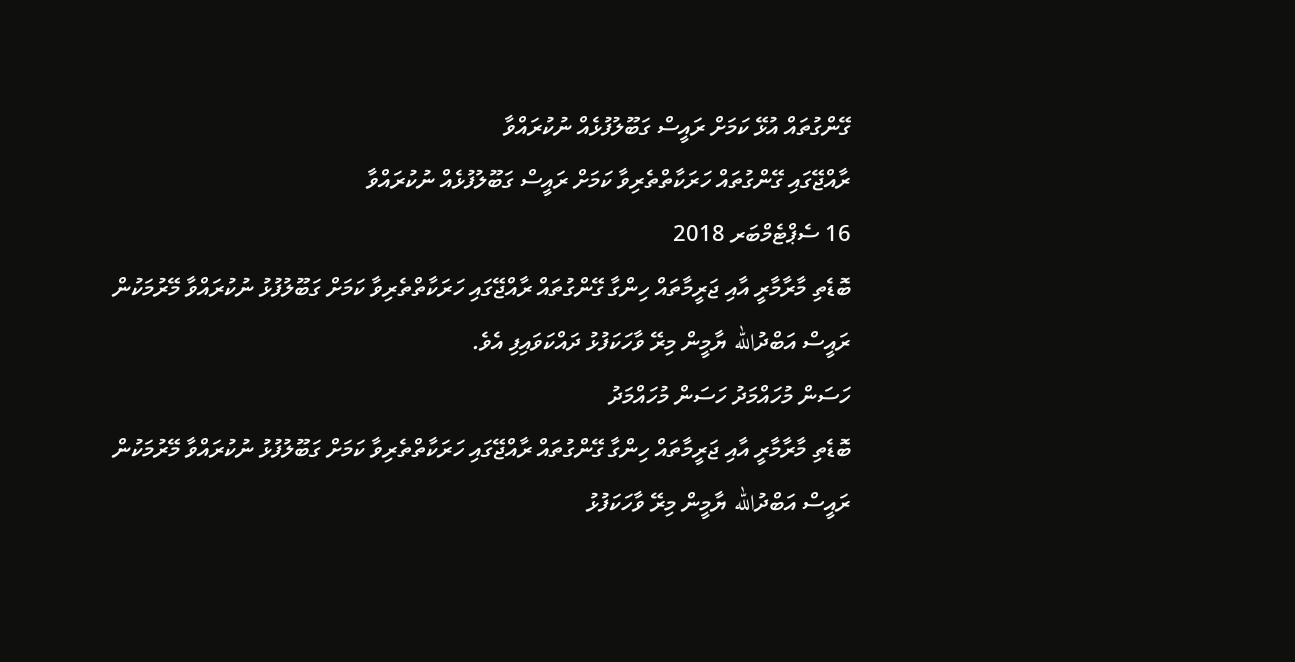ގޭންގުތައް އުޅޭ ކަމަށް ރައީސް ގަބޫލުފުޅެއް ނުކުރައްވާ
ރާއްޖޭގައި ގޭންގުތައް ހަރަކާތްތެރިވާ ކަމަށް ރައީސް ގަބޫލުފުޅެއް ނުކުރައްވާ
16 ސެޕްޓެމްބަރ 2018
ބޮޑެތި މާރާމާރީ އާއި ޖަރީމާތައް ހިންގާ ގޭންގުތައް ރާއްޖޭގައި ހަރަކާތްތެރިވާ ކަމަށް ގަބޫލުފުޅު ނުކުރައްވާ މޭރުމަކުން ރައީސް އަބްދުالله ޔާމީން މިރޭ ވާހަކަފުޅު ދައްކަވައިފި އެވެ.
ހަސަން މުހައްމަދު ހަސަން މުހައްމަދު
ބޮޑެތި މާރާމާރީ އާއި ޖަރީމާތައް ހިންގާ ގޭންގުތައް ރާއްޖޭގައި ހަރަކާތްތެރިވާ ކަމަށް ގަބޫލުފުޅު ނުކުރައްވާ މޭރުމަކުން ރައީސް އަބްދުالله ޔާމީން މިރޭ ވާހަކަފުޅު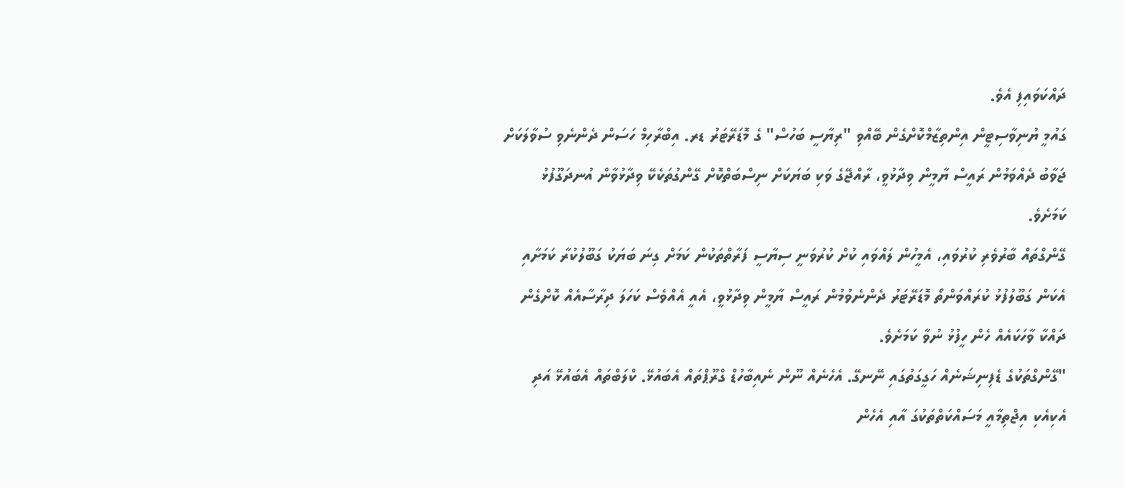ދައްކަވައިފި އެވެ.
ގައުމީ ޔުނިވާސިޓީން އިންތިޒާމްކޮށްގެން ބޭއްވި "ރިޔާސީ ބަހުސް" ގެ މޮޑަރޭޓަރު ޑރ. އިބްރާހިމް ހަސަން ދެންނެވި ސުވާލަކަށް ޖަވާބު ދެއްވަމުން ރައީސް ޔާމީން ވިދާޅުވީ، ރާއްޖޭގެ ވަކި ބަޔަކަށް ނިސްބަތްކޮށް ގޭންގުތަކެކޭ ވިދާޅުވާން އުނދަގޫފުޅު ކަމަށެވެ.
ގޭންގްތައް ބާރުވެރި ކުރުވައި، އެމީހުން ލައްވައި ކުށް ކުރުވަނީ ސިޔާސީ ފަރާތްތަކުން ކަމަށް ގިނަ ބަޔަކު ގަބޫލުކުރާ ކަމަށާއި އެކަން ގަބޫލުފުޅު ކުރައްވަންތޯ މޮޑަރޭޓަރު ދެންނެވުމުން ރައީސް ޔާމީން ވިދާޅުވީ، އެއީ އެއްވެސް ކަހަލަ ދިރާސާއެއް ކޮށްގެން ދައްކާ ވާހަކައެއް ހެން ހީފުޅު ނުވާ ކަމަށެވެ.
"ގޭންގްތަކުގެ ޑެފިނިޝަނެއް ހަގީގަތުގައި ނޭނގޭ. އެހެނެއް ނޫން ނެއިބާހުޑް ގްރޫޕްތައް އެބައުޅޭ. ކްލަބްތައް އެބައުޅޭ އަދި އެކިއެކި އިޖްތިމާއީ މަސައްކަތްތަކުގަ އާއި އެހެން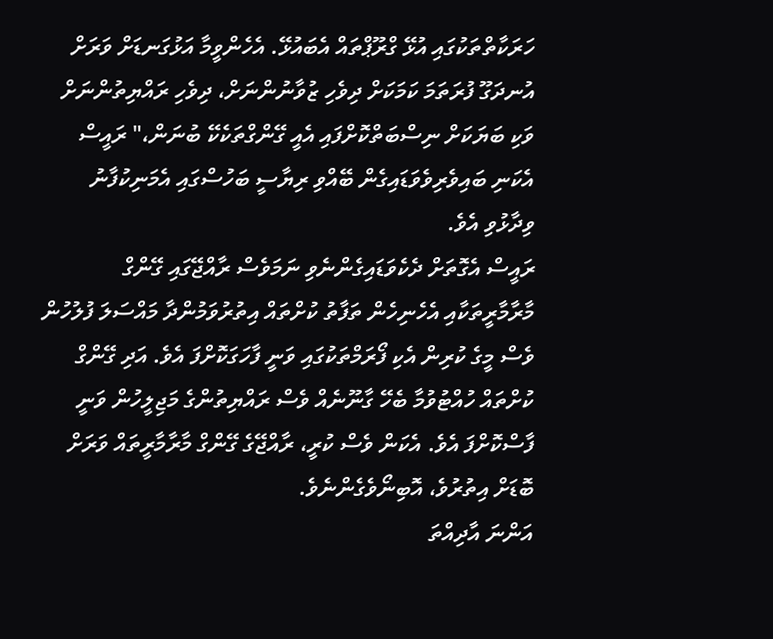ހަރަކާތްތަކުގައި އުޅޭ ގްރޫޕްތައް އެބައުޅޭ. އެހެންވީމާ އަޅުގަނޑަށް ވަރަށް އުނދަގޫ ފުރަތަމަ ކަމަކަށް ދިވެހި ޒުވާނުންނަށް، ދިވެހި ރައްޔިތުންނަށް ވަކި ބަޔަކަށް ނިސްބަތްކޮށްފައި އެއީ ގޭންގްތަކެކޭ ބުނަން،" ރައީސް އެކަނި ބައިވެރިވެވަޑައިގެން ބޭއްވި ރިޔާސީ ބަހުސްގައި އެމަނިކުފާނު ވިދާޅުވި އެވެ.
ރައީސް އެގޮތަށް ދެކެވަޑައިގެންނެވި ނަމަވެސް ރާއްޖޭގައި ގޭންގް މާރާމާރީތަކާއި އެހެނިހެން ތަފާތު ކުށްތައް އިތުރުވަމުންދާ މައްސަލަ ފުލުހުން ވެސް މީގެ ކުރިން އެކި ފޯރަމްތަކުގައި ވަނީ ފާހަގަކޮށްފަ އެވެ. އަދި ގޭންގް ކުށްތައް ހުއްޓުވުމާ ބެހޭ ގާނޫނެއް ވެސް ރައްޔިތުންގެ މަޖިލީހުން ވަނީ ފާސްކޮށްފަ އެވެ. އެކަން ވެސް ކުރީ، ރާއްޖޭގެ ގޭންގް މާރާމާރީތައް ވަރަށް ބޮޑަށް އިތުރުވެ، އޮބިނޯވެގެންނެވެ.
އަންނަ އާދިއްތަ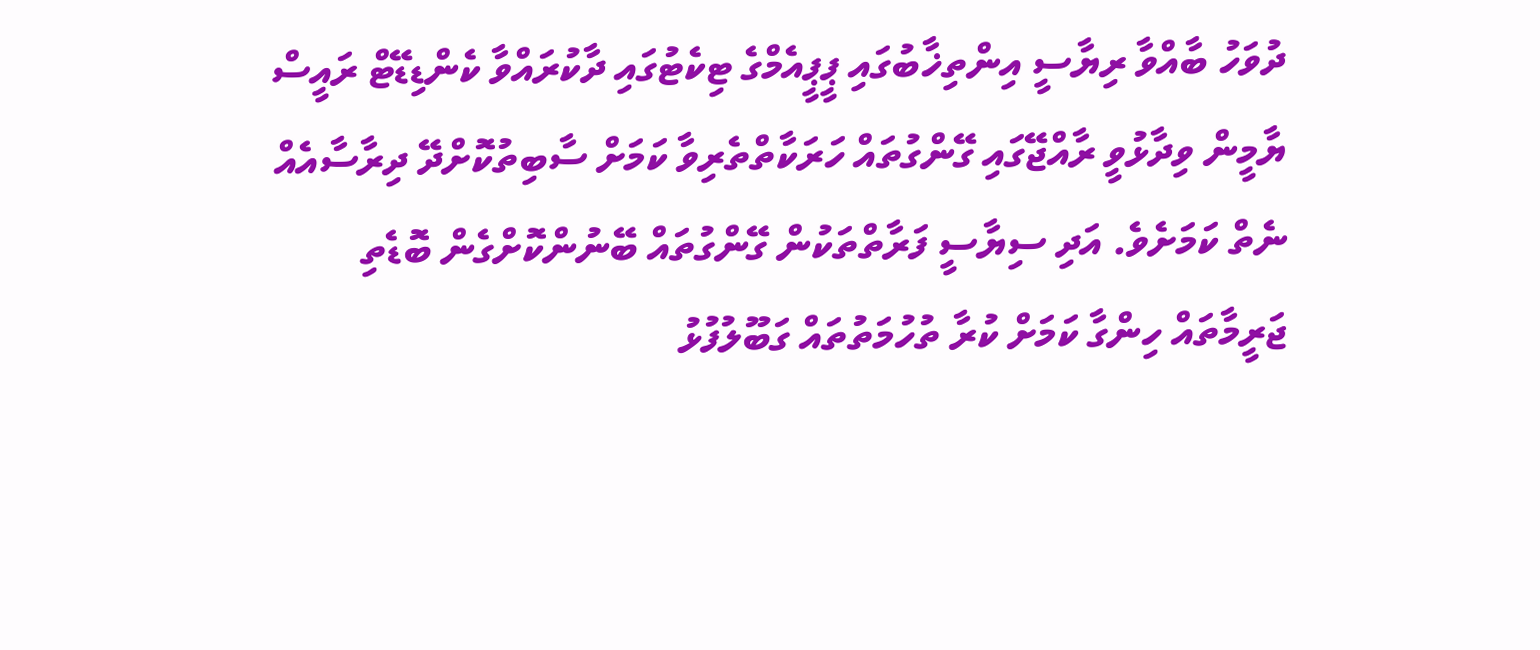ދުވަހު ބާއްވާ ރިޔާސީ އިންތިޚާބުގައި ޕީޕީއެމްގެ ޓިކެޓުގައި ދާކުރައްވާ ކެންޑިޑޭޓް ރައީސް ޔާމީން ވިދާޅުވީ ރާއްޖޭގައި ގޭންގުތައް ހަރަކާތްތެރިވާ ކަމަށް ސާބިތުކޮށްދޭ ދިރާސާއެއް ނެތް ކަމަށެވެ. އަދި ސިޔާސީ ފަރާތްތަކުން ގޭންގުތައް ބޭނުންކޮށްގެން ބޮޑެތި ޖަރީމާތައް ހިންގާ ކަމަށް ކުރާ ތުހުމަތުތައް ގަބޫލުފުޅު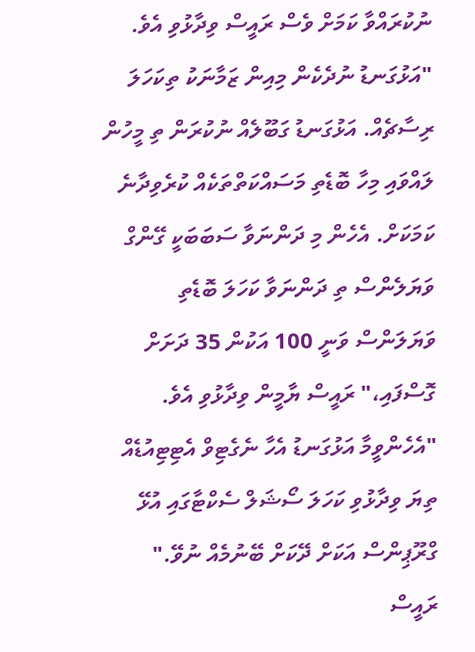ނުކުރައްވާ ކަމަށް ވެސް ރައީސް ވިދާޅުވި އެވެ.
"އަޅުގަނޑު ނުދެކެން މިއިން ޒަމާނަކު ތިކަހަލަ ރިސާޗެއް. އަޅުގަނޑު ގަބޫލެއް ނުކުރަން ތި މީހުން ލައްވައި މިހާ ބޮޑެތި މަސައްކަތްތަކެއް ކުރެވިދާނެ ކަމަކަށް. އެހެން މި ދަންނަވާ ސަބަބަކީ ގޭންގް ވަޔަލެންސް ތި ދަންނަވާ ކަހަލަ ބޮޑެތި ވަޔަލަންސް ވަނީ 100 އަކުން 35 ދަށަށް ގޮސްފައި،" ރައީސް ޔާމީން ވިދާޅުވި އެވެ.
"އެހެންވީމާ އަޅުގަނޑު އެހާ ނެގެޓިވް އެޓިޓިއުޑެއް ތިޔަ ވިދާޅުވި ކަހަލަ ސޯޝަލް ސެކްޓާގައި އުޅޭ ގްރޫޕިންސް އަކަށް ދޭކަށް ބޭނުމެއް ނުވޭ."
ރައީސް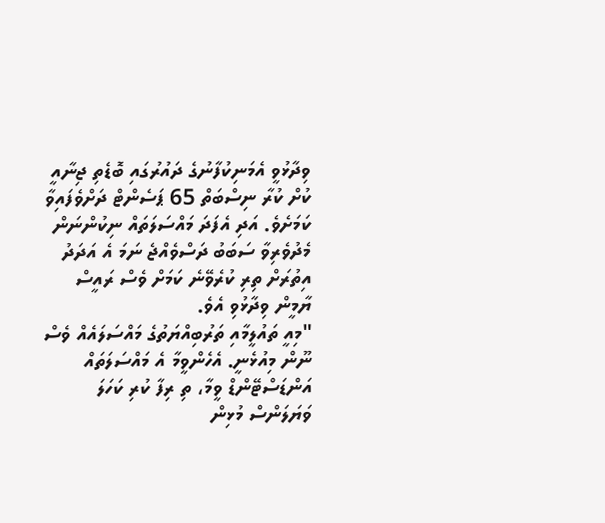ވިދާޅުވީ އެމަނިކުފާނުގެ ދައުރުގައި ބޮޑެތި ޖިނާއީ ކުށް ކުރާ ނިސްބަތް 65 ޕަސެންޓް ދަށްވެފައިވާ ކަމަށެވެ. އަދި އެފަދަ މައްސަލަތައް ނިކުންނަން މެދުވެރިވާ ސަބަބު ދަސްވެއްޖެ ނަމަ އެ އަދަދު އިތުރަށް ތިރި ކުރެވޭނެ ކަމަށް ވެސް ރައީސް ޔާމީން ވިދާޅުވި އެވެ.
"މިއީ ތައުލީމާއި ތަރުބިއްޔަތުގެ މައްސަލައެއް ވެސް ނޫން މިއުޅެނީ. އެހެންވީމާ އެ މައްސަލަތައް އަންޑަސްޓޭންޑް ވީމާ، ތި ރިފާ ކުރި ކަހަލަ ވަޔަލަންސް މުޅިން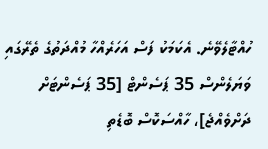ހުއްޓާލެވޭނެ. އެކަމަކު ފަސް އަހަރެއްހާ މުއްދަތުގެ ތެރޭގައި ވަޔަލެންސް 35 ޕަސެންޓް [35 ޕަސެންޓަށް ދަށްވެއްޖެ]، ހާއްސަކޮސް ބޮޑެތި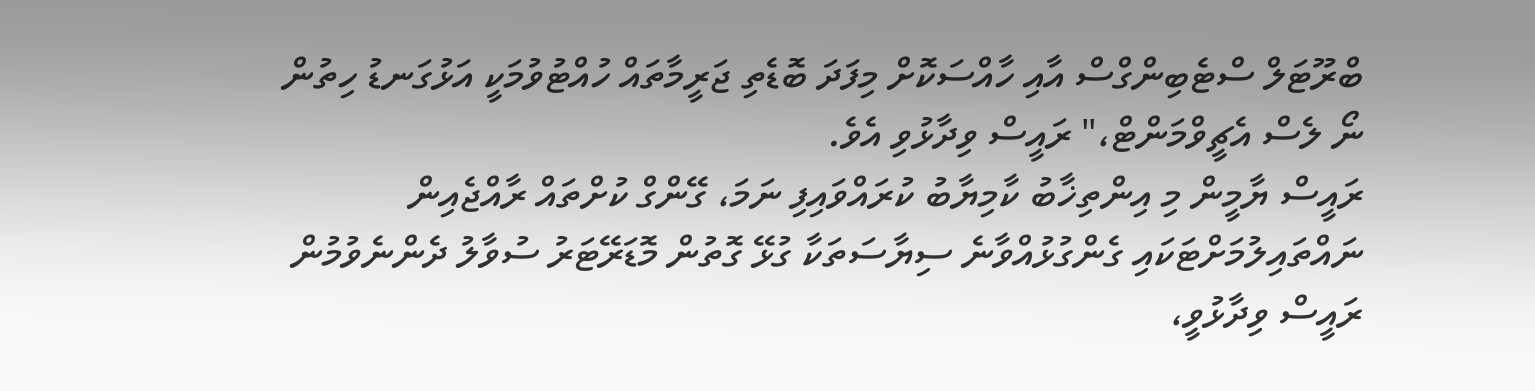ބްރޫޓަލް ސްޓެބިންގްސް އާއި ހާއްސަކޮށް މިފަދަ ބޮޑެތި ޖަރީމާތައް ހުއްޓުވުމަކީ އަޅުގަނޑު ހިތުން ނޯ ލެސް އެޗީވްމަންޓް،" ރައީސް ވިދާޅުވި އެވެ.
ރައީސް ޔާމީން މި އިންތިޚާބު ކާމިޔާބު ކުރައްވައިފި ނަމަ، ގޭންގް ކުށްތައް ރާއްޖެއިން ނައްތައިލުމަށްޓަކައި ގެންގުޅުއްވާނެ ސިޔާސަތަކާ ގުޅޭ ގޮތުން މޮޑަރޭޓަރު ސުވާލު ދެންނެވުމުން ރައީސް ވިދާޅުވީ،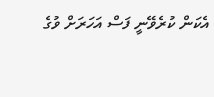އެކަން ކުރެވޭނީ ފަސް އަހަރަށް ވުގެ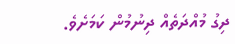ދިގު މުއްދަތެއް ދިނުމުން ކަމަށެވެ.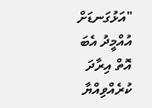"އަޅުގަނޑަށް އުއްމީދު އެބަ އޮތް އިރާދަ ކުރެއްވިއްޔާ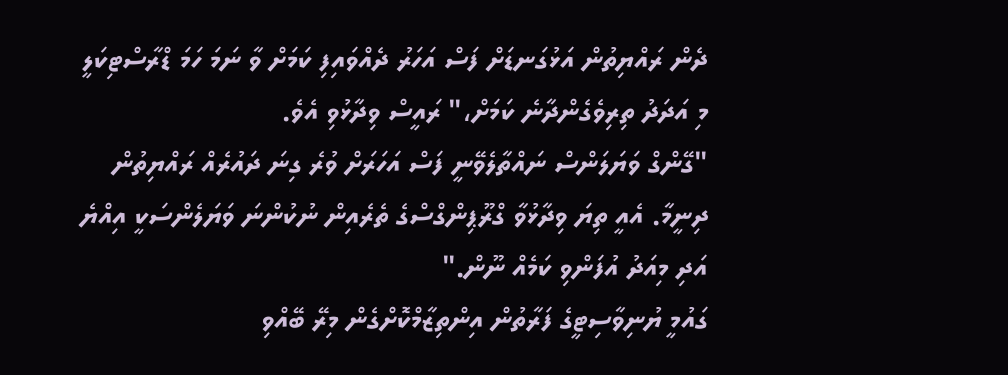ދެން ރައްޔިތުން އަޅުގަނޑަށް ފަސް އަހަރު ދެއްވައިފި ކަމަށް ވާ ނަމަ ހަމަ ޑްރާސްޓިކަލީ މި އަދަދު ތިރިވެގެންދާނެ ކަމަށް،" ރައީސް ވިދާޅުވި އެވެ.
"ގޭންގް ވަޔަލަންސް ނައްތާލެވޭނީ ފަސް އަހަރަށް ވުރެ ގިނަ ދައުރެއް ރައްޔިތުން ދިނީމާ. އެއީ ތިޔަ ވިދާޅުވާ ގްރޫޕިންގްސްގެ ތެރެއިން ނުކުންނަ ވަޔަލެންސަކީ އިއްޔެ އަދި މިއަދު އުފަންވި ކަމެއް ނޫން."
ގައުމީ ޔުނިވާސިޓީގެ ފަރާތުން އިންތިޒާމްކޮށްގެން މިރޭ ބޭއްވި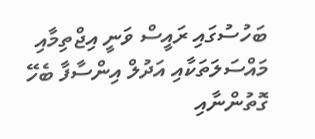ބަހުސުގައި ރައީސް ވަނީ އިޖްތިމާއި މައްސަލަތަކާއި އަދުލް އިންސާފާ ބެހޭ ގޮތުންނާއި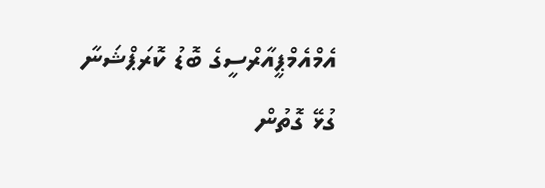އެމްއެމްޕީއާރްސީގެ ބޮޑު ކޮރަޕްޝަނާ ގުޅޭ ގޮތުން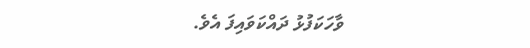ވާހަކަފުޅު ދައްކަވައިފަ އެވެ.